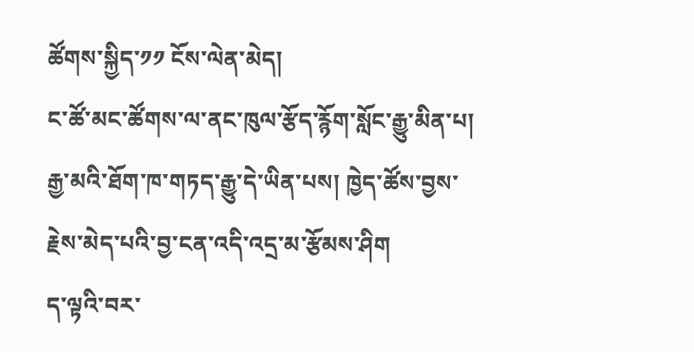ཚོགས་སྐྱིད་༡༡ ངོས་ལེན་མེད།
ང་ཚོ་མང་ཚོགས་ལ་ནང་ཁུལ་རྩོད་རྙོག་སློང་རྒྱུ་མིན་པ། རྒྱ་མའི་ཐོག་ཁ་གཏད་རྒྱུ་དེ་ཡིན་པས། ཁྱེད་ཚོས་བྱས་རྗེས་མེད་པའི་བྱ་ངན་འདི་འདྲ་མ་རྩོམས་ཤིག
ད་ལྟའི་བར་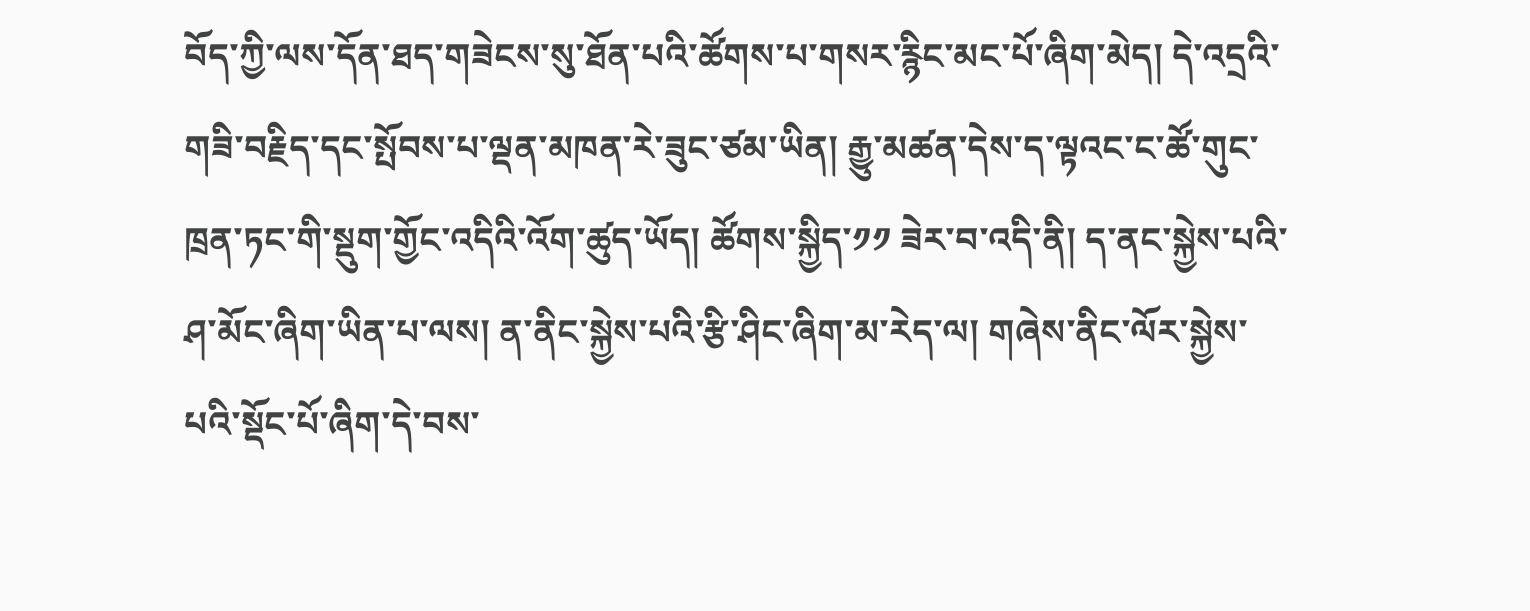བོད་ཀྱི་ལས་དོན་ཐད་གཟེངས་སུ་ཐོན་པའི་ཚོགས་པ་གསར་རྙིང་མང་པོ་ཞིག་མེད། དེ་འདྲའི་གཟི་བརྗིད་དང་སྤོབས་པ་ལྡན་མཁན་རེ་ཟུང་ཙམ་ཡིན། རྒྱུ་མཚན་དེས་ད་ལྟའང་ང་ཚོ་གུང་ཁྲན་ཏང་གི་སྡུག་གྱོང་འདིའི་འོག་ཚུད་ཡོད། ཚོགས་སྐྱིད་༡༡ ཟེར་བ་འདི་ནི། ད་ནང་སྐྱེས་པའི་ཤ་མོང་ཞིག་ཡིན་པ་ལས། ན་ནིང་སྐྱེས་པའི་རྩི་ཤིང་ཞིག་མ་རེད་ལ། གཞེས་ནིང་ལོར་སྐྱེས་པའི་སྡོང་པོ་ཞིག་དེ་བས་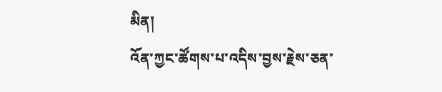མིན།
འོན་ཀྱང་ཚོགས་པ་འདིས་བྱས་རྗེས་ཅན་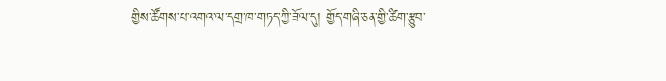གྱིས་ཚོགས་པ་འགའ་ལ་དགྲ་ཁ་གཏད་ཀྱི་ཟོལ་དུ། གྱོད་གཞི་ཅན་གྱི་ཚིག་རྩུབ་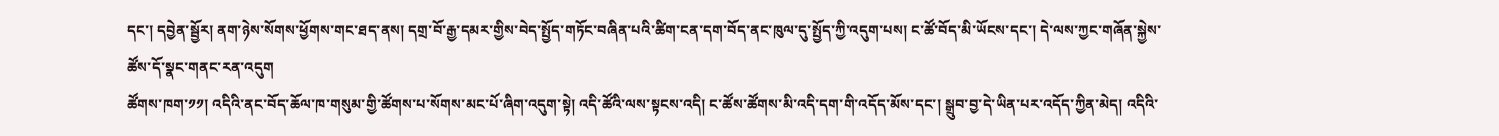དང་། དབྱེན་སྦྱོར། ནག་ཉེས་སོགས་ཕྱོགས་གང་ཐད་ནས། དགྲ་བོ་རྒྱ་དམར་གྱིས་བེད་སྤྱོད་གཏོང་བཞིན་པའི་ཚིག་ངན་དག་བོད་ནང་ཁུལ་དུ་སྤྱོད་ཀྱི་འདུག་པས། ང་ཚོ་བོད་མི་ཡོངས་དང་། དེ་ལས་ཀྱང་གཞོན་སྐྱེས་ཚོས་དོ་སྣང་གནང་རན་འདུག
ཚོགས་ཁག་༡༡། འདིའི་ནང་བོད་ཆོལ་ཁ་གསུམ་གྱི་ཚོགས་པ་སོགས་མང་པོ་ཞིག་འདུག་སྟེ། འདི་ཚོའི་ལས་སྟངས་འདི། ང་ཚོས་ཚོགས་མི་འདི་དག་གི་འདོད་མོས་དང་། སྒྲུབ་བྱ་དེ་ཡིན་པར་འདོད་ཀྱིན་མེད། འདིའི་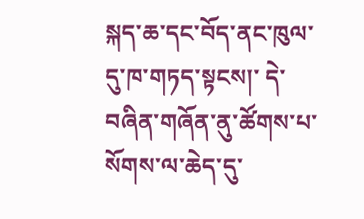སྐད་ཆ་དང་བོད་ནང་ཁུལ་དུ་ཁ་གཏད་སྟངས།་ དེ་བཞིན་གཞོན་ནུ་ཚོགས་པ་སོགས་ལ་ཆེད་དུ་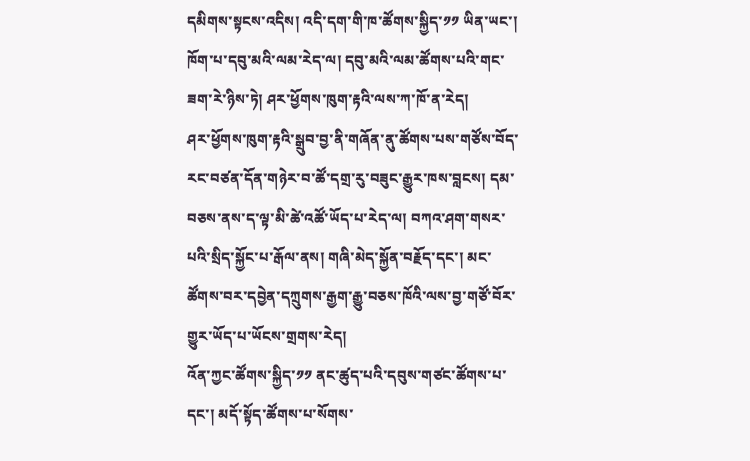དམིགས་སྟངས་འདིས། འདི་དག་གི་ཁ་ཚོགས་སྐྱིད་༡༡ ཡིན་ཡང་། ཁོག་པ་དབུ་མའི་ལམ་རེད་ལ། དབུ་མའི་ལམ་ཚོགས་པའི་གང་ཟག་རེ་ཉིས་ཏེ། ཤར་ཕྱོགས་ཁུག་རྟའི་ལས་ཀ་ཁོ་ན་རེད།
ཤར་ཕྱོགས་ཁུག་རྟའི་སྒྲུབ་བྱ་ནི་གཞོན་ནུ་ཚོགས་པས་གཙོས་བོད་རང་བཙན་དོན་གཉེར་བ་ཚོ་དགྲ་རུ་བཟུང་རྒྱུར་ཁས་བླངས། དམ་བཅས་ནས་ད་ལྟ་མི་ཚེ་འཚོ་ཡོད་པ་རེད་ལ། བཀའ་ཤག་གསར་པའི་སྲིད་སྐྱོང་པ་རྒོལ་ནས། གཞི་མེད་སྐྱོན་བརྗོད་དང་། མང་ཚོགས་བར་དབྱེན་དཀྲུགས་རྒྱག་རྒྱུ་བཅས་ཁོའི་ལས་བྱ་གཙོ་བོར་གྱུར་ཡོད་པ་ཡོངས་གྲགས་རེད།
འོན་ཀྱང་ཚོགས་སྐྱིད་༡༡ ནང་ཚུད་པའི་དབུས་གཙང་ཚོགས་པ་དང་། མདོ་སྟོད་ཚོགས་པ་སོགས་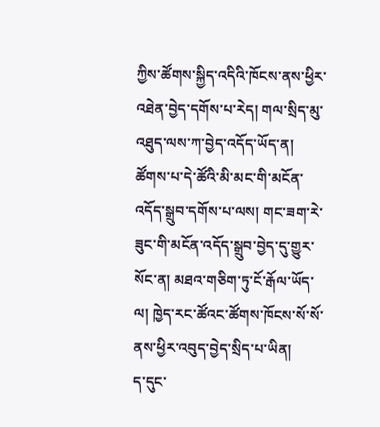ཀྱིས་ཚོགས་སྐྱིད་འདིའི་ཁོངས་ནས་ཕྱིར་འཐེན་བྱེད་དགོས་པ་རེད། གལ་སྲིད་མུ་འཐུད་ལས་ཀ་བྱེད་འདོད་ཡོད་ན། ཚོགས་པ་དེ་ཚོའི་མི་མང་གི་མངོན་འདོད་སྒྲུབ་དགོས་པ་ལས། གང་ཟག་རེ་ཟུང་གི་མངོན་འདོད་སྒྲུབ་བྱེད་དུ་གྱུར་སོང་ན། མཐའ་གཅིག་ཏུ་ངོ་རྒོལ་ཡོད་ལ། ཁྱེད་རང་ཚོའང་ཚོགས་ཁོངས་སོ་སོ་ནས་ཕྱིར་འབུད་བྱེད་སྲིད་པ་ཡིན།
ད་དུང་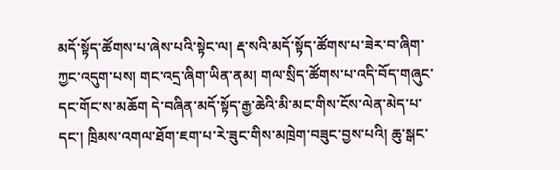མདོ་སྟོད་ཚོགས་པ་ཞེས་པའི་སྟེང་ལ། རྡ་སའི་མདོ་སྟོད་ཚོགས་པ་ཟེར་བ་ཞིག་ཀྱང་འདུག་པས། གང་འདྲ་ཞིག་ཡིན་ནམ། གལ་སྲིད་ཚོགས་པ་འདི་བོད་གཞུང་དང་གོང་ས་མཆོག དེ་བཞིན་མདོ་སྟོད་རྒྱ་ཆེའི་མི་མང་གིས་ངོས་ལེན་མེད་པ་དང་། ཁྲིམས་འགལ་ཐོག་ཇག་པ་རེ་ཟུང་གིས་མཁྲེག་བཟུང་བྱས་པའི། ཆུ་སྒང་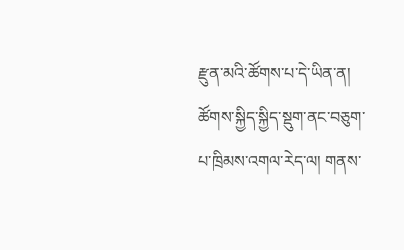རྫུན་མའི་ཚོགས་པ་དེ་ཡིན་ན། ཚོགས་སྐྱིད་སྐྱིད་སྡུག་ནང་བཅུག་པ་ཁྲིམས་འགལ་རེད་ལ། གནས་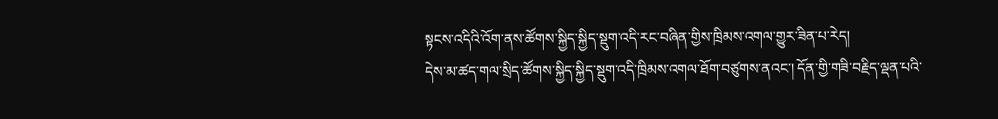སྟངས་འདིའི་འོག་ནས་ཚོགས་སྐྱིད་སྐྱིད་སྡུག་འདི་རང་བཞིན་གྱིས་ཁྲིམས་འགལ་གྱུར་ཟིན་པ་རེད།
དེས་མ་ཚད་གལ་སྲིད་ཚོགས་སྐྱིད་སྐྱིད་སྡུག་འདི་ཁྲིམས་འགལ་ཐོག་བཙུགས་ནའང་། དོན་གྱི་གཟི་བརྗིད་ལྡན་པའི་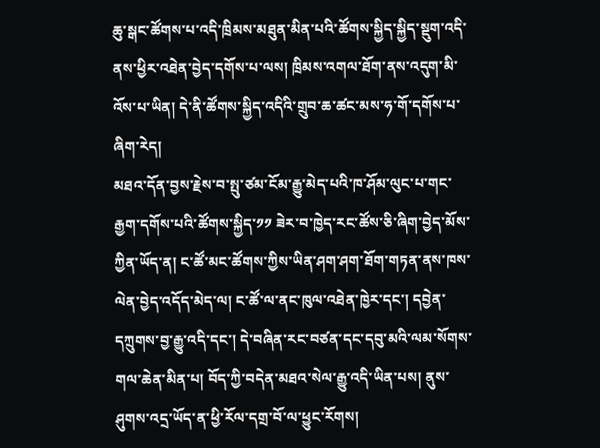ཆུ་སྒང་ཚོགས་པ་འདི་ཁྲིམས་མཐུན་མིན་པའི་ཚོགས་སྐྱིད་སྐྱིད་སྡུག་འདི་ནས་ཕྱིར་འཐེན་བྱེད་དགོས་པ་ལས། ཁྲིམས་འགལ་ཐོག་ནས་འདུག་མི་འོས་པ་ཡིན། དེ་ནི་ཚོགས་སྐྱིད་འདིའི་གྲུབ་ཆ་ཚང་མས་ཧ་གོ་དགོས་པ་ཞིག་རེད།
མཐའ་དོན་བྱས་རྗེས་བ་སྤུ་ཙམ་ངོམ་རྒྱུ་མེད་པའི་ཁ་ཤོམ་ལུང་པ་གང་རྒྱག་དགོས་པའི་ཚོགས་སྐྱིད་༡༡ ཟེར་བ་ཁྱེད་རང་ཚོས་ཅི་ཞིག་བྱེད་མོས་ཀྱིན་ཡོད་ན། ང་ཚོ་མང་ཚོགས་ཀྱིས་ཡིན་ཤག་ཤག་ཐོག་གཏན་ནས་ཁས་ལེན་བྱེད་འདོད་མེད་ལ། ང་ཚོ་ལ་ནང་ཁུལ་འཐེན་ཁྱེར་དང་། དབྱེན་དཀྲུགས་བྱ་རྒྱུ་འདི་དང་། དེ་བཞིན་རང་བཙན་དང་དབུ་མའི་ལམ་སོགས་གལ་ཆེན་མིན་པ། བོད་ཀྱི་བདེན་མཐའ་སེལ་རྒྱུ་འདི་ཡིན་པས། ནུས་ཤུགས་འདྲ་ཡོད་ན་ཕྱི་རོལ་དགྲ་བོ་ལ་ཕྱུང་རོགས།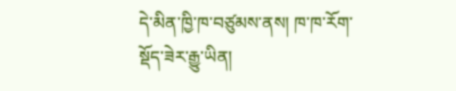དེ་མིན་ཁྱི་ཁ་བཙུམས་ནས། ཁ་ཁ་རོག་སྡོད་ཟེར་རྒྱུ་ཡིན།